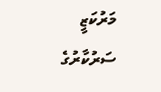މަރުކަޒީ ސަރުކާރުގެ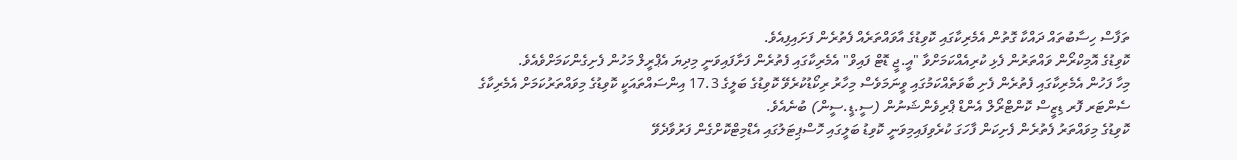ތަފާސް ހިސާބުތައް ދައްކާ ގޮތުން އެމެރިކާގައި ކޮވިޑުގެ އާވައްތަރެއް ފެތުރެން ފަށައިފިއެވެ.
ކޮވިޑުގެ އޮމިކްރޯން ވައްތަރުން ފެޅި ކުރިއެއްކަމަށްވާ "އީ.ޖީ ޑޮޓް ފައިވް" އެމެރިކާގައި ފެތުރެން ފަށާފައިވަނީ މިދިޔަ އެޕްރީލް މަހުން ފެށިގެންކަމަށްވެއެވެ.
މިހާ ފަހުން އެމެރިކާގައި ފެތުރެން ފެށި ބާވަތެއްކަމުގައި ވީނަމަވެސް މިހާރު ރިކޯޑުކުރެވޭ ކޮވިޑުގެ ބަލީގެ 17.3 އިންސައްތައަކީ ކޮވިޑުގެ މިވައްތަރުކަމަށް އެމެރިކާގެ ސެންޓަރ ފޮރ ޑިޒީސް ކޮންޓްރޯލް އެންޑް ޕްރިވެންޝަނުން (ސީ.ޑީ.ސީން) ބުނެއެވެ.
ކޮވިޑުގެ މިވައްތަރު ފެތުރެން ފެށިކަން ފާހަގަ ކުރެވިފައިމިވަނީ ކޮވިޑު ބަލީގައި ހޮސްޕިޓަލުގައި އެޑްމިޓްކޮށްގެން ފަރުވާދެވޭ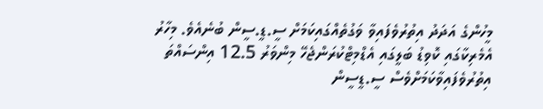މީހުންގެ އަދަދު އިތުރުވެފައިވާ ވަގުތެއްގައިކަމަށް ސީ.ޑީ.ސީން ބުނެއެވެ. މިހާރު އެމެރިކާގައި ކޮވިޑު ބަލީގައި އެޑްމިޓްކުރަންޖެހޭ މިންވަރު 12.5 އިންސައްތަ އިތުރުވެފައިވާކަމަށްވެސް ސީ.ޑީސީން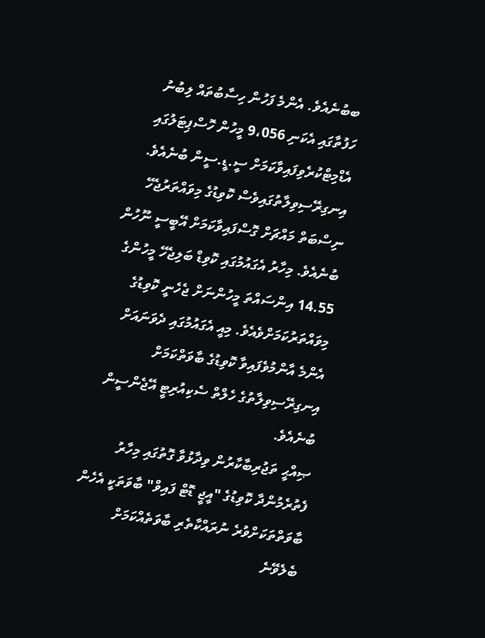ބބުނެއެވެ. އެންމެ ފަހުން ހިސާބުތައް ލިބުނު ހަފުތާގައި އެކަނި 9،056 މީހުން ހޮސްޕިޓަލުގައި އެޑްމިޓްކުރެވިފައިވާކަމަށް ސީ.ޑީ.ސީން ބުނެއެވެ.
އިނގިރޭސިވިލާތުގައިވެސް ކޮވިޑުގެ މިވައްތަރުޖެހޭ ނިސްބަތް މައްޗަށް ގޮސްފައިވާކަމަށް އޭބީސީ ނޫހުން ބުނެއެވެ. މިހާރު އެގައުމުގައި ކޮވިޑް ބަލިޖެހޭ މީހުންގެ 14.55 އިންސައްތަ މީހުންނަށް ޖެހެނީ ކޮވިޑުގެ މިވައްތަރުކަމަށްވެއެވެ. މިއީ އެގައުމުގައި ދެވަނައަށް އެންމެ އާންމުވެފައިވާ ކޮވިޑުގެ ބާވަތްކަމަށް އިނގިރޭސިވިލާތުގެ ހެލްތް ސެކިއުރިޓީ އޭޖެންސީން ބުނެއެވެ.
ޞިއްޙީ ތަޖުރިބާކާރުން ވިދާޅުވާ ގޮތުގައި މިހާރު ފެތުރެމުންދާ ކޮވިޑުގެ "އީޖީ ޑޮޓް ފައިވް" ބާވަތަކީ އެހެން ބާވަތްތަކަށްވުރެ ނުރައްކާތެރި ބާވަތެއްކަމަށް ބެލެވޭނެ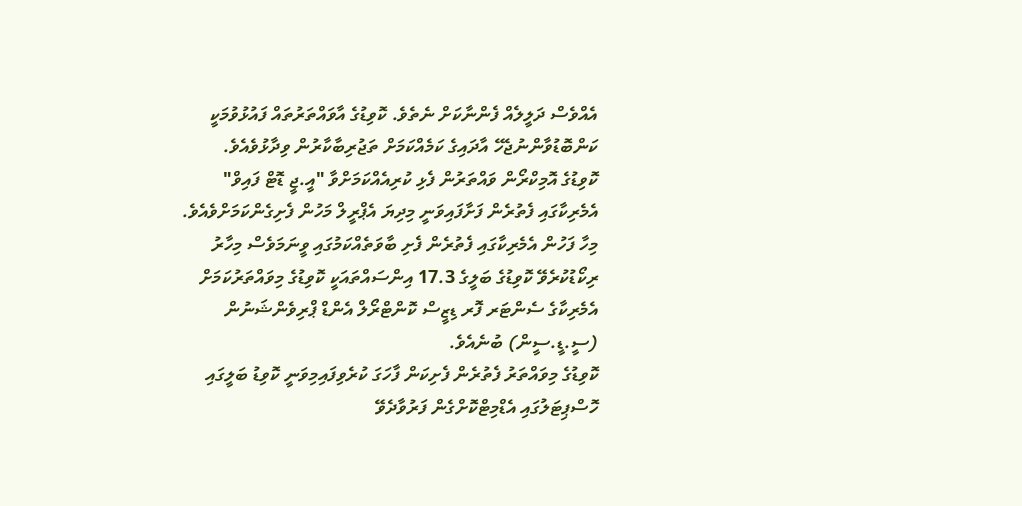އެއްވެސް ދަލީލެއް ފެންނާކަށް ނެތެވެ. ކޮވިޑުގެ އާވައްތަރުތައް ފައުޅުވުމަކީ ކަންބޮޑުވާންނުޖެހޭ އާދައިގެ ކަމެއްކަމަށް ތަޖުރިބާކާރުން ވިދާޅުވެއެވެ.
ކޮވިޑުގެ އޮމިކްރޯން ވައްތަރުން ފެޅި ކުރިއެއްކަމަށްވާ "އީ.ޖީ ޑޮޓް ފައިވް" އެމެރިކާގައި ފެތުރެން ފަށާފައިވަނީ މިދިޔަ އެޕްރީލް މަހުން ފެށިގެންކަމަށްވެއެވެ.
މިހާ ފަހުން އެމެރިކާގައި ފެތުރެން ފެށި ބާވަތެއްކަމުގައި ވީނަމަވެސް މިހާރު ރިކޯޑުކުރެވޭ ކޮވިޑުގެ ބަލީގެ 17.3 އިންސައްތައަކީ ކޮވިޑުގެ މިވައްތަރުކަމަށް އެމެރިކާގެ ސެންޓަރ ފޮރ ޑިޒީސް ކޮންޓްރޯލް އެންޑް ޕްރިވެންޝަނުން (ސީ.ޑީ.ސީން) ބުނެއެވެ.
ކޮވިޑުގެ މިވައްތަރު ފެތުރެން ފެށިކަން ފާހަގަ ކުރެވިފައިމިވަނީ ކޮވިޑު ބަލީގައި ހޮސްޕިޓަލުގައި އެޑްމިޓްކޮށްގެން ފަރުވާދެވޭ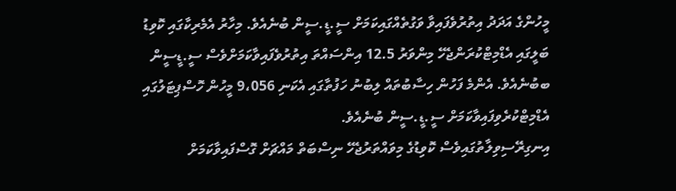މީހުންގެ އަދަދު އިތުރުވެފައިވާ ވަގުތެއްގައިކަމަށް ސީ.ޑީ.ސީން ބުނެއެވެ. މިހާރު އެމެރިކާގައި ކޮވިޑު ބަލީގައި އެޑްމިޓްކުރަންޖެހޭ މިންވަރު 12.5 އިންސައްތަ އިތުރުވެފައިވާކަމަށްވެސް ސީ.ޑީސީން ބބުނެއެވެ. އެންމެ ފަހުން ހިސާބުތައް ލިބުނު ހަފުތާގައި އެކަނި 9،056 މީހުން ހޮސްޕިޓަލުގައި އެޑްމިޓްކުރެވިފައިވާކަމަށް ސީ.ޑީ.ސީން ބުނެއެވެ.
އިނގިރޭސިވިލާތުގައިވެސް ކޮވިޑުގެ މިވައްތަރުޖެހޭ ނިސްބަތް މައްޗަށް ގޮސްފައިވާކަމަށް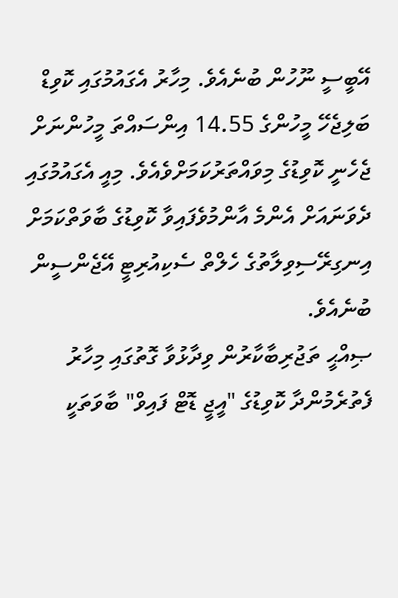އޭބީސީ ނޫހުން ބުނެއެވެ. މިހާރު އެގައުމުގައި ކޮވިޑް ބަލިޖެހޭ މީހުންގެ 14.55 އިންސައްތަ މީހުންނަށް ޖެހެނީ ކޮވިޑުގެ މިވައްތަރުކަމަށްވެއެވެ. މިއީ އެގައުމުގައި ދެވަނައަށް އެންމެ އާންމުވެފައިވާ ކޮވިޑުގެ ބާވަތްކަމަށް އިނގިރޭސިވިލާތުގެ ހެލްތް ސެކިއުރިޓީ އޭޖެންސީން ބުނެއެވެ.
ޞިއްޙީ ތަޖުރިބާކާރުން ވިދާޅުވާ ގޮތުގައި މިހާރު ފެތުރެމުންދާ ކޮވިޑުގެ "އީޖީ ޑޮޓް ފައިވް" ބާވަތަކީ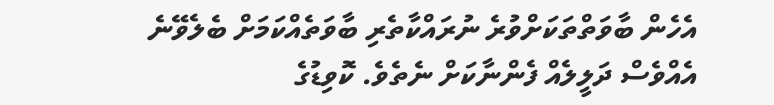އެހެން ބާވަތްތަކަށްވުރެ ނުރައްކާތެރި ބާވަތެއްކަމަށް ބެލެވޭނެ އެއްވެސް ދަލީލެއް ފެންނާކަށް ނެތެވެ. ކޮވިޑުގެ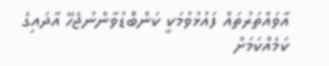އާވައްތަރުތައް ފައުޅުވުމަކީ ކަންބޮޑުވާންނުޖެހޭ އާދައިގެ ކަމެއްކަމަށް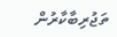ތަޖުރިބާކާރުން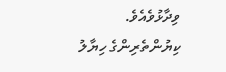ވިދާޅުވެއެވެ.
ކިޔުންތެރިންގެ ހިޔާލު